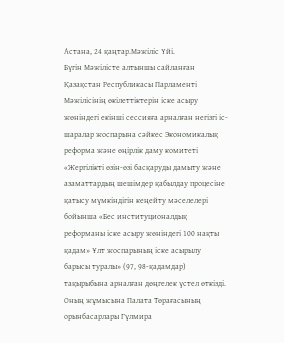Астана, 24 қаңтар.Мәжіліс Үйі.
Бүгін Мәжілісте алтыншы сайланған Қазақстан Республикасы Парламенті Мәжілісінің өкілеттіктерін іске асыру жөніндегі екінші сессияға арналған негізгі іс-шаралар жоспарына сәйкес Экономикалық реформа және өңірлік даму комитеті «Жергілікті өзін-өзі басқаруды дамыту және азаматтардың шешімдер қабылдау процесіне қатысу мүмкіндігін кеңейту мәселелері бойынша «Бес институционалдық реформаны іске асыру жөніндегі 100 нақты қадам» Ұлт жоспарының іске асырылу барысы туралы» (97, 98-қадамдар) тақырыбына арналған дөңгелек үстел өткізді. Оның жұмысына Палата Төрағасының орынбасарлары Гүлмира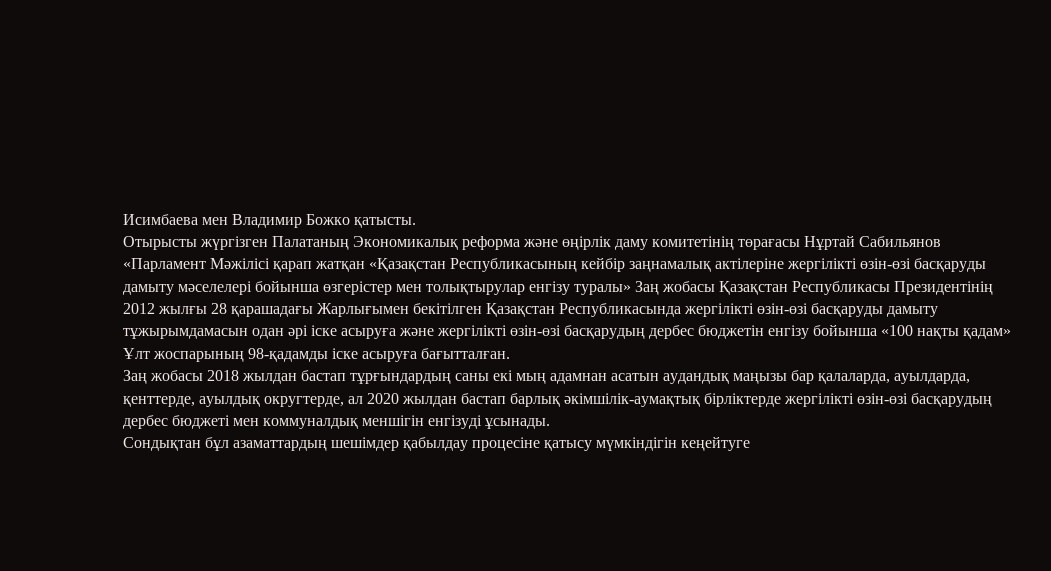Исимбаева мен Владимир Божко қатысты.
Отырысты жүргізген Палатаның Экономикалық реформа және өңірлік даму комитетінің төрағасы Нұртай Сабильянов «Парламент Мәжілісі қарап жатқан «Қазақстан Республикасының кейбір заңнамалық актілеріне жергілікті өзін-өзі басқаруды дамыту мәселелері бойынша өзгерістер мен толықтырулар енгізу туралы» Заң жобасы Қазақстан Республикасы Президентінің 2012 жылғы 28 қарашадағы Жарлығымен бекітілген Қазақстан Республикасында жергілікті өзін-өзі басқаруды дамыту тұжырымдамасын одан әрі іске асыруға және жергілікті өзін-өзі басқарудың дербес бюджетін енгізу бойынша «100 нақты қадам» Ұлт жоспарының 98-қадамды іске асыруға бағытталған.
Заң жобасы 2018 жылдан бастап тұрғындардың саны екі мың адамнан асатын аудандық маңызы бар қалаларда, ауылдарда, қенттерде, ауылдық округтерде, ал 2020 жылдан бастап барлық әкімшілік-аумақтық бірліктерде жергілікті өзін-өзі басқарудың дербес бюджеті мен коммуналдық меншігін енгізуді ұсынады.
Сондықтан бұл азаматтардың шешімдер қабылдау процесіне қатысу мүмкіндігін кеңейтуге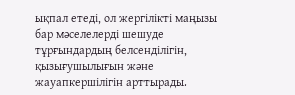ықпал етеді, ол жергілікті маңызы бар мәселелерді шешуде тұрғындардың белсенділігін, қызығушылығын және жауапкершілігін арттырады.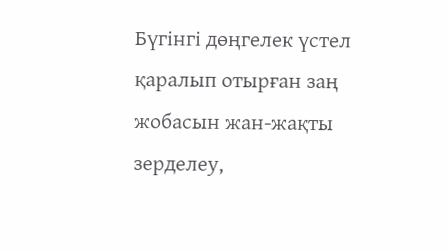Бүгінгі дөңгелек үстел қаралып отырған заң жобасын жан-жақты зерделеу,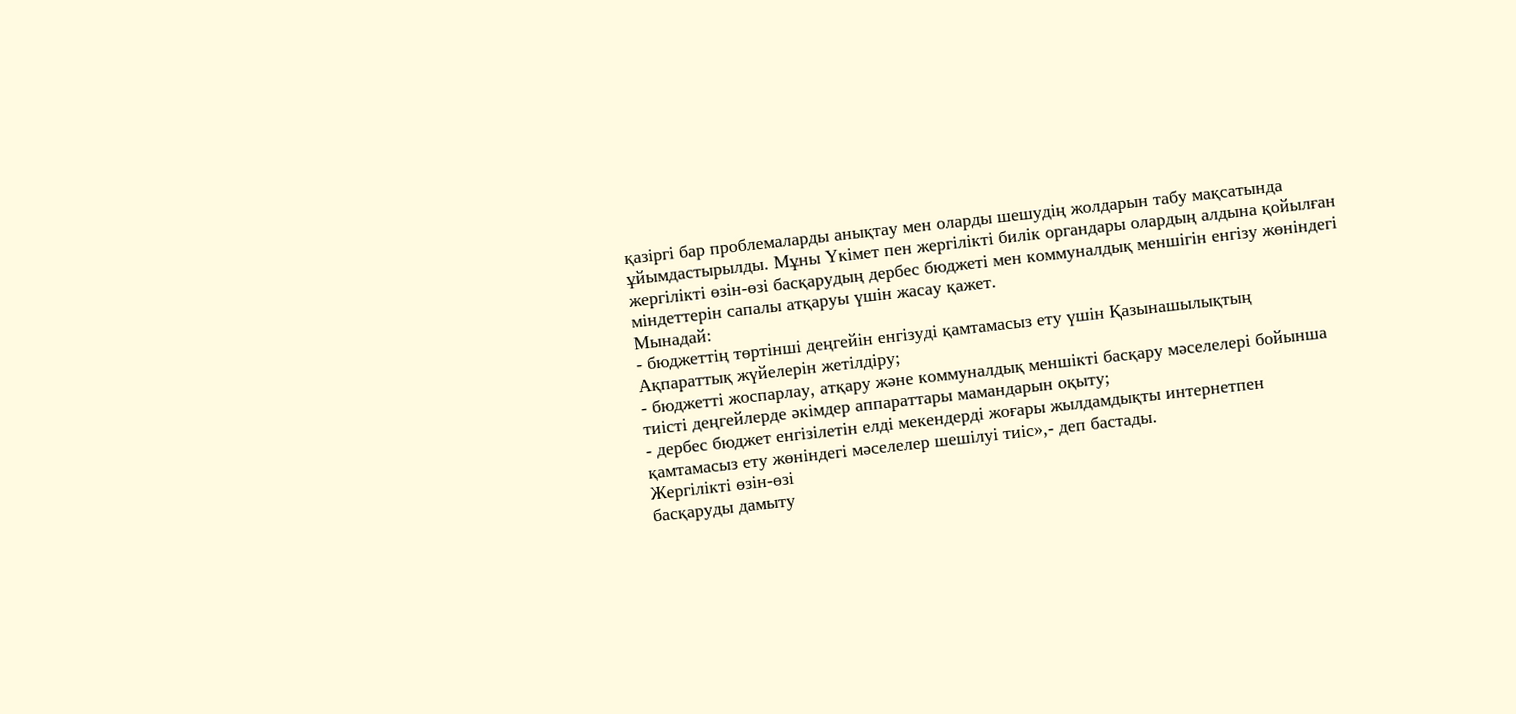қазіргі бар проблемаларды анықтау мен оларды шешудің жолдарын табу мақсатында ұйымдастырылды. Мұны Үкімет пен жергілікті билік органдары олардың алдына қойылған жергілікті өзін-өзі басқарудың дербес бюджеті мен коммуналдық меншігін енгізу жөніндегі міндеттерін сапалы атқаруы үшін жасау қажет.
Мынадай:
- бюджеттің төртінші деңгейін енгізуді қамтамасыз ету үшін Қазынашылықтың Ақпараттық жүйелерін жетілдіру;
- бюджетті жоспарлау, атқару және коммуналдық меншікті басқару мәселелері бойынша тиісті деңгейлерде әкімдер аппараттары мамандарын оқыту;
- дербес бюджет енгізілетін елді мекендерді жоғары жылдамдықты интернетпен қамтамасыз ету жөніндегі мәселелер шешілуі тиіс»,- деп бастады.
Жергілікті өзін-өзі
басқаруды дамыту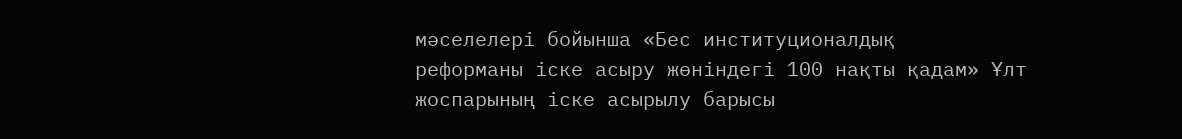мәселелері бойынша «Бес институционалдық
реформаны іске асыру жөніндегі 100 нақты қадам» Ұлт
жоспарының іске асырылу барысы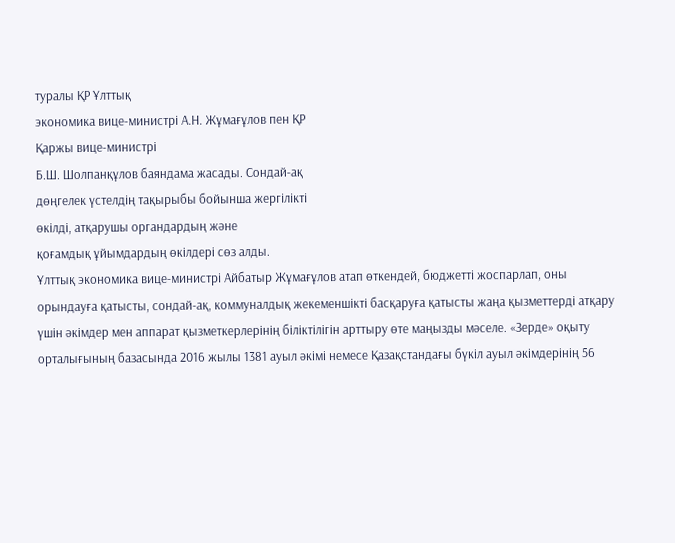туралы ҚР Ұлттық
экономика вице-министрі А.Н. Жұмағұлов пен ҚР
Қаржы вице-министрі
Б.Ш. Шолпанқұлов баяндама жасады. Сондай-ақ
дөңгелек үстелдің тақырыбы бойынша жергілікті
өкілді, атқарушы органдардың және
қоғамдық ұйымдардың өкілдері сөз алды.
Ұлттық экономика вице-министрі Айбатыр Жұмағұлов атап өткендей, бюджетті жоспарлап, оны орындауға қатысты, сондай-ақ, коммуналдық жекеменшікті басқаруға қатысты жаңа қызметтерді атқару үшін әкімдер мен аппарат қызметкерлерінің біліктілігін арттыру өте маңызды мәселе. «Зерде» оқыту орталығының базасында 2016 жылы 1381 ауыл әкімі немесе Қазақстандағы бүкіл ауыл әкімдерінің 56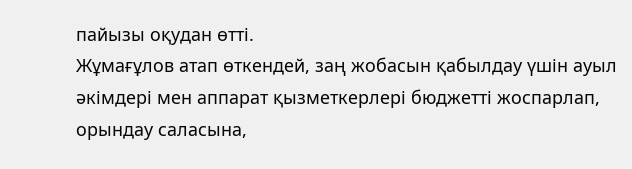пайызы оқудан өтті.
Жұмағұлов атап өткендей, заң жобасын қабылдау үшін ауыл әкімдері мен аппарат қызметкерлері бюджетті жоспарлап, орындау саласына,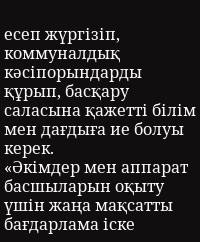есеп жүргізіп, коммуналдық кәсіпорындарды құрып, басқару саласына қажетті білім мен дағдыға ие болуы керек.
«Әкімдер мен аппарат басшыларын оқыту үшін жаңа мақсатты бағдарлама іске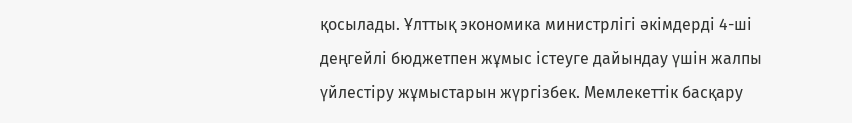қосылады. Ұлттық экономика министрлігі әкімдерді 4-ші деңгейлі бюджетпен жұмыс істеуге дайындау үшін жалпы үйлестіру жұмыстарын жүргізбек. Мемлекеттік басқару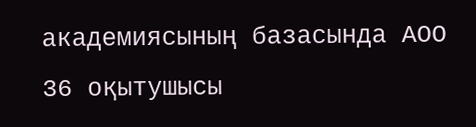академиясының базасында АОО 36 оқытушысы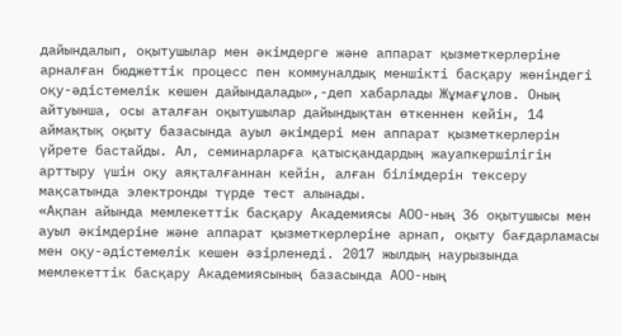дайындалып, оқытушылар мен әкімдерге және аппарат қызметкерлеріне арналған бюджеттік процесс пен коммуналдық меншікті басқару жөніндегі оқу-әдістемелік кешен дайындалады»,-деп хабарлады Жұмағұлов. Оның айтуынша, осы аталған оқытушылар дайындықтан өткеннен кейін, 14 аймақтық оқыту базасында ауыл әкімдері мен аппарат қызметкерлерін үйрете бастайды. Ал, семинарларға қатысқандардың жауапкершілігін арттыру үшін оқу аяқталғаннан кейін, алған білімдерін тексеру мақсатында электронды түрде тест алынады.
«Ақпан айында мемлекеттік басқару Академиясы АОО-ның 36 оқытушысы мен ауыл әкімдеріне және аппарат қызметкерлеріне арнап, оқыту бағдарламасы мен оқу-әдістемелік кешен әзірленеді. 2017 жылдың наурызында мемлекеттік басқару Академиясының базасында АОО-ның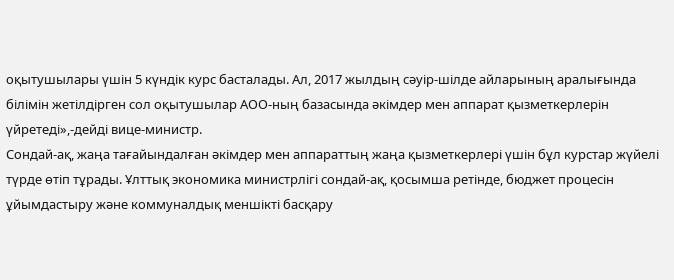оқытушылары үшін 5 күндік курс басталады. Ал, 2017 жылдың сәуір-шілде айларының аралығында білімін жетілдірген сол оқытушылар АОО-ның базасында әкімдер мен аппарат қызметкерлерін үйретеді»,-дейді вице-министр.
Сондай-ақ, жаңа тағайындалған әкімдер мен аппараттың жаңа қызметкерлері үшін бұл курстар жүйелі түрде өтіп тұрады. Ұлттық экономика министрлігі сондай-ақ, қосымша ретінде, бюджет процесін ұйымдастыру және коммуналдық меншікті басқару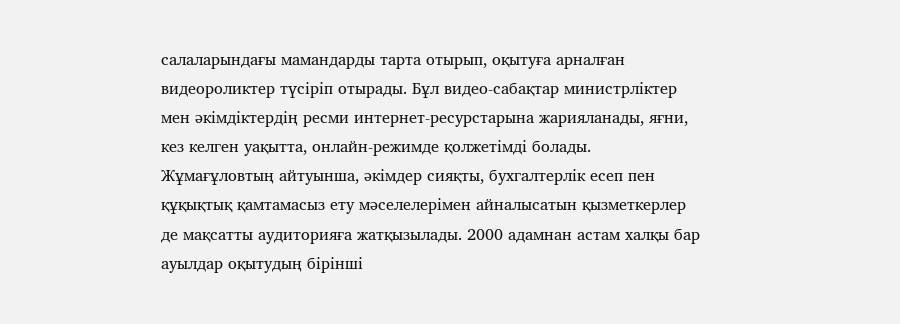салаларындағы мамандарды тарта отырып, оқытуға арналған видеороликтер түсіріп отырады. Бұл видео-сабақтар министрліктер мен әкімдіктердің ресми интернет-ресурстарына жарияланады, яғни, кез келген уақытта, онлайн-режимде қолжетімді болады.
Жұмағұловтың айтуынша, әкімдер сияқты, бухгалтерлік есеп пен құқықтық қамтамасыз ету мәселелерімен айналысатын қызметкерлер де мақсатты аудиторияға жатқызылады. 2000 адамнан астам халқы бар ауылдар оқытудың бірінші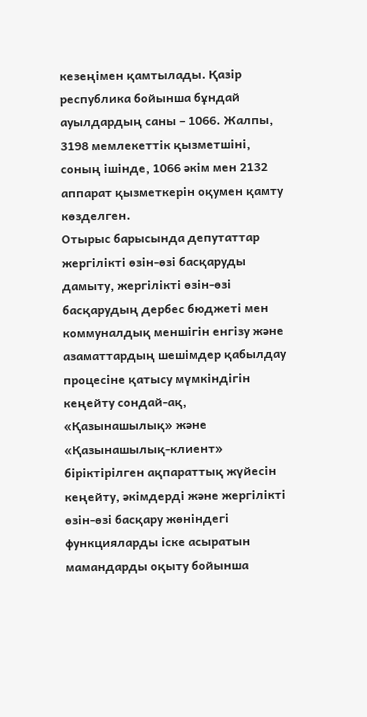кезеңімен қамтылады. Қазір республика бойынша бұндай ауылдардың саны – 1066. Жалпы, 3198 мемлекеттік қызметшіні, соның ішінде, 1066 әкім мен 2132 аппарат қызметкерін оқумен қамту көзделген.
Отырыс барысында депутаттар жергілікті өзін-өзі басқаруды дамыту, жергілікті өзін-өзі басқарудың дербес бюджеті мен коммуналдық меншігін енгізу және азаматтардың шешімдер қабылдау процесіне қатысу мүмкіндігін кеңейту сондай-ақ, «Қазынашылық» және «Қазынашылық-клиент» біріктірілген ақпараттық жүйесін кеңейту, әкімдерді және жергілікті өзін-өзі басқару жөніндегі функцияларды іске асыратын мамандарды оқыту бойынша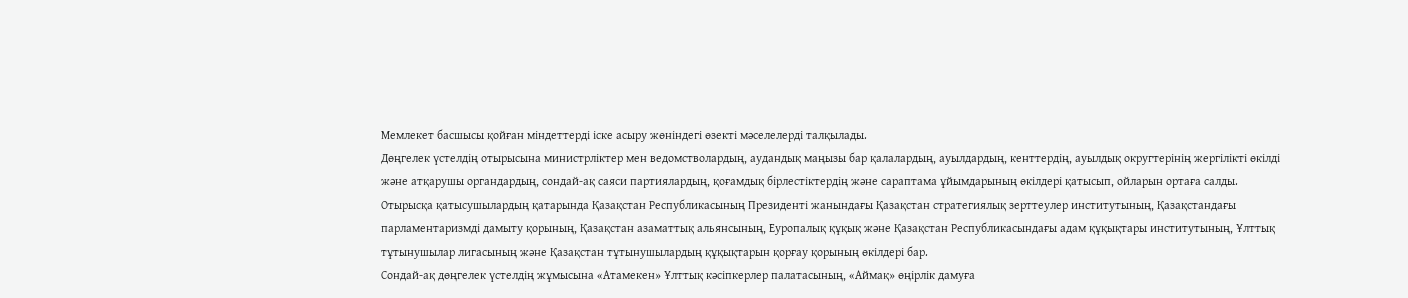Мемлекет басшысы қойған міндеттерді іске асыру жөніндегі өзекті мәселелерді талқылады.
Дөңгелек үстелдің отырысына министрліктер мен ведомстволардың, аудандық маңызы бар қалалардың, ауылдардың, кенттердің, ауылдық округтерінің жергілікті өкілді және атқарушы органдардың, сондай-ақ саяси партиялардың, қоғамдық бірлестіктердің және сараптама ұйымдарының өкілдері қатысып, ойларын ортаға салды.
Отырысқа қатысушылардың қатарында Қазақстан Республикасының Президенті жанындағы Қазақстан стратегиялық зерттеулер институтының, Қазақстандағы парламентаризмді дамыту қорының, Қазақстан азаматтық альянсының, Еуропалық құқық және Қазақстан Республикасындағы адам құқықтары институтының, Ұлттық тұтынушылар лигасының және Қазақстан тұтынушылардың құқықтарын қорғау қорының өкілдері бар.
Сондай-ақ дөңгелек үстелдің жұмысына «Атамекен» Ұлттық кәсіпкерлер палатасының, «Аймақ» өңірлік дамуға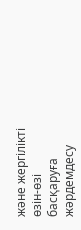және жергілікті өзін-өзі басқаруға жәрдемдесу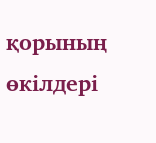қорының өкілдері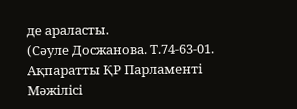де араласты.
(Сәуле Досжанова. Т.74-63-01. Ақпаратты ҚР Парламенті Мәжілісі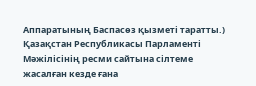Аппаратының Баспасөз қызметі таратты.)
Қазақстан Республикасы Парламенті Мәжілісінің ресми сайтына сілтеме жасалған кезде ғана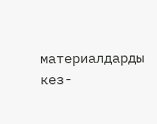материалдарды кез-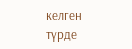келген түрде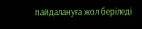пайдалануға жол беріледі